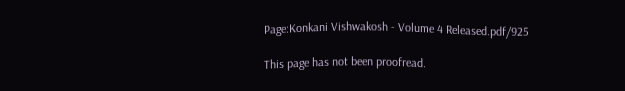Page:Konkani Vishwakosh - Volume 4 Released.pdf/925

This page has not been proofread.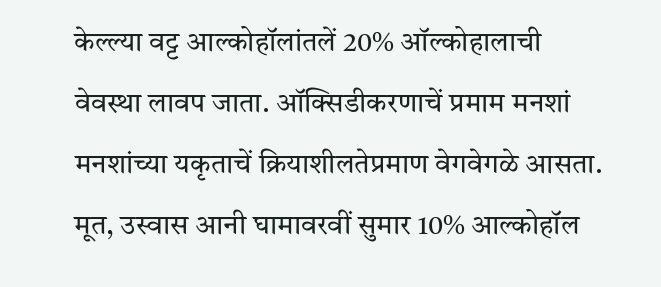केल्ल्या वट्ट आल्कोहॉलांतलें 20% ऑल्कोहालाची वेवस्था लावप जाता. ऑक्सिडीकरणाचें प्रमाम मनशां मनशांच्या यकृताचें क्रियाशीलतेप्रमाण वेगवेगळे आसता. मूत, उस्वास आनी घामावरवीं सुमार 10% आल्कोहॉल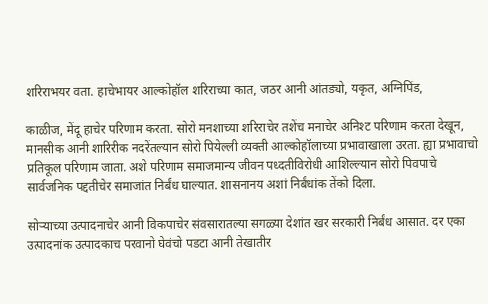शरिराभयर वता. हाचेभायर आल्कोहॉल शरिराच्या कात, जठर आनी आंतड्यो, यकृत, अग्निपिंड,

काळीज, मेंदू हाचेर परिणाम करता. सोरो मनशाच्या शरिराचेर तशेंच मनाचेर अनिश्ट परिणाम करता देखून, मानसीक आनी शारिरीक नदरेंतल्यान सोरो पियेल्ली व्यक्ती आल्कोहॉलाच्या प्रभावाखाला उरता. ह्या प्रभावाचो प्रतिकूल परिणाम जाता. अशे परिणाम समाजमान्य जीवन पध्दतीविरोधी आशिल्ल्यान सोरो पिवपाचे सार्वजनिक पद्दतीचेर समाजांत निर्बंध घाल्यात. शासनानय अशां निर्बंधांक तेंको दिला.

सोऱ्याच्या उत्पादनाचेर आनी विकपाचेर संवसारातल्या सगळ्या देशांत खर सरकारी निर्बंध आसात. दर एका उत्पादनांक उत्पादकाच परवानो घेवंचो पडटा आनी तेखातीर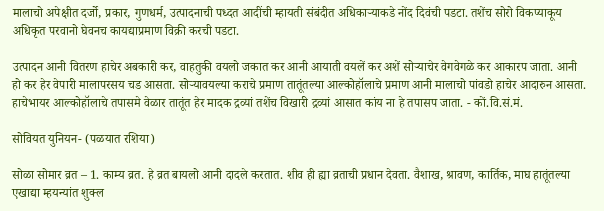मालाचो अपेक्षीत दर्जो, प्रकार, गुणधर्म, उत्पादनाची पध्दत आदींची म्हायती संबंदीत अधिकाऱ्याकडे नोंद दिवंची पडटा. तशेंच सोरो विकप्याकूय अधिकृत परवानो घेवनच कायद्याप्रमाण विक्री करची पडटा.

उत्पादन आनी वितरण हाचेर अबकारी कर, वाहतुकी वयलो जकात कर आनी आयाती वयलें कर अशें सोऱ्याचेर वेगवेगळे कर आकारप जाता. आनी हो कर हेर वेपारी मालापरसय चड आसता. सोऱ्यावयल्या कराचे प्रमाण तातूंतल्या आल्कोहॉलाचे प्रमाण आनी मालाचो पांवडो हाचेर आदारुन आसता. हाचेभायर आल्कोहॉलाचे तपासमे वेळार तातूंत हेर मादक द्रव्यां तशेंच विखारी द्रव्यां आसात कांय ना हे तपासप जाता. - कों.वि.सं.मं.

सोवियत युनियन- (पळयात रशिया)

सोळा सोमार व्रत – 1. काम्य व्रत. हे व्रत बायलो आनी दादले करतात. शीव ही ह्या व्रताची प्रधान देवता. वैशाख, श्रावण, कार्तिक, माघ हातूंतल्या एखाद्या म्हयन्यांत शुक्ल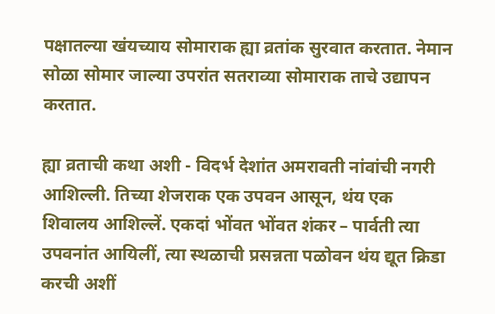पक्षातल्या खंयच्याय सोमाराक ह्या व्रतांक सुरवात करतात. नेमान सोळा सोमार जाल्या उपरांत सतराव्या सोमाराक ताचे उद्यापन करतात.

ह्या व्रताची कथा अशी - विदर्भ देशांत अमरावती नांवांची नगरी आशिल्ली. तिच्या शेजराक एक उपवन आसून, थंय एक शिवालय आशिल्लें. एकदां भोंवत भोंवत शंकर – पार्वती त्या उपवनांत आयिलीं, त्या स्थळाची प्रसन्नता पळोवन थंय द्यूत क्रिडा करची अशीं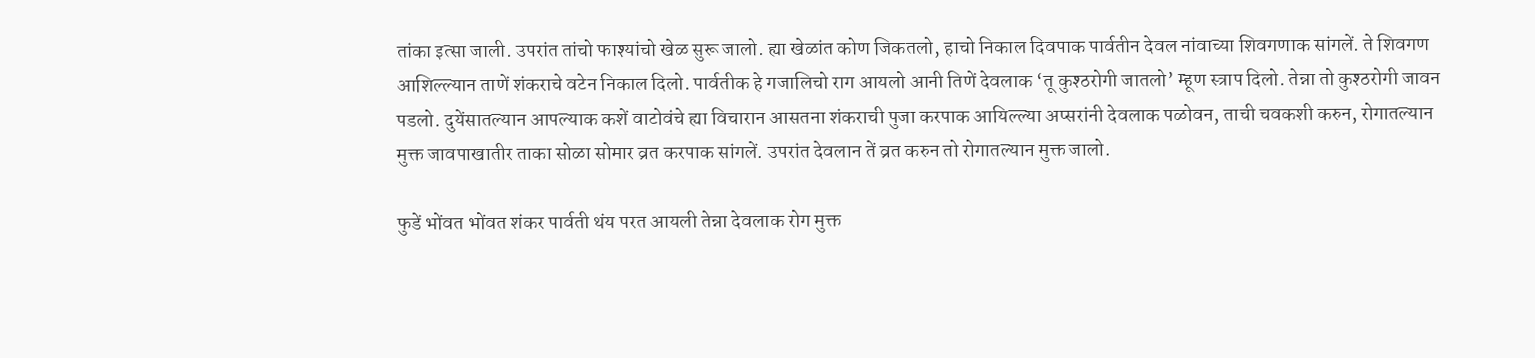तांका इत्सा जाली. उपरांत तांचो फाश्यांचो खेळ सुरू जालो. ह्या खेळांत कोण जिकतलो, हाचो निकाल दिवपाक पार्वतीन देवल नांवाच्या शिवगणाक सांगलें. ते शिवगण आशिल्ल्यान ताणें शंकराचे वटेन निकाल दिलो. पार्वतीक हे गजालिचो राग आयलो आनी तिणें देवलाक ‘तू कुश्ठरोगी जातलो’ म्हूण स्त्राप दिलो. तेन्ना तो कुश्ठरोगी जावन पडलो. दुयेंसातल्यान आपल्याक कशें वाटोवंचे ह्या विचारान आसतना शंकराची पुजा करपाक आयिल्ल्या अप्सरांनी देवलाक पळोवन, ताची चवकशी करुन, रोगातल्यान मुक्त जावपाखातीर ताका सोळा सोमार व्रत करपाक सांगलें. उपरांत देवलान तें व्रत करुन तो रोगातल्यान मुक्त जालो.

फुडें भोंवत भोंवत शंकर पार्वती थंय परत आयली तेन्ना देवलाक रोग मुक्त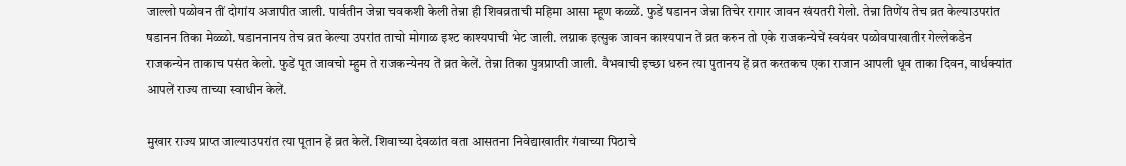जाल्लो पळोवन तीं दोगांय अजापीत जाली. पार्वतीन जेन्ना चवकशी केली तेन्ना ही शिवव्रताची महिमा आसा म्हूण कळ्ळें. फुडें षडानन जेन्ना तिचेर रागार जावन खंयतरी गेलो. तेन्ना तिणेंय तेच व्रत केल्याउपरांत षडानन तिका मेळ्ळो. षडाननानय तेच व्रत केल्या उपरांत ताचो मोगाळ इश्ट काश्यपाची भेट जाली. लग्नाक इत्सुक जावन काश्यपान तें व्रत करुन तो एके राजकन्येचें स्वयंवर पळोवपाखातीर गेल्लेकडेन राजकन्येन ताकाच पसंत केलो. फुडें पूत जावचो म्हुम ते राजकन्येनय तें व्रत केलें. तेन्ना तिका पुत्रप्राप्ती जाली. वैभवाची इच्छा धरुन त्या पुतानय हें व्रत करतकच एका राजान आपली धूव ताका दिवन, वार्धक्यांत आपलें राज्य ताच्या स्वाधीन केलें.

मुखार राज्य प्राप्त जाल्याउपरांत त्या पूतान हें व्रत केलें. शिवाच्या देवळांत वता आसतना निवेद्याखातीर गंवाच्या पिठाचे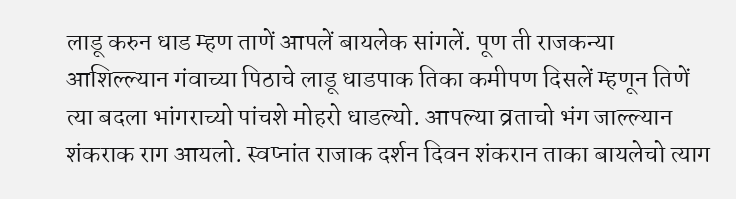लाडू करुन धाड म्हण ताणें आपलें बायलेक सांगलें. पूण ती राजकन्या आशिल्ल्यान गंवाच्या पिठाचे लाडू धाडपाक तिका कमीपण दिसलें म्हणून तिणें त्या बदला भांगराच्यो पांचशे मोहरो धाडल्यो. आपल्या व्रताचो भंग जाल्ल्यान शंकराक राग आयलो. स्वप्नांत राजाक दर्शन दिवन शंकरान ताका बायलेचो त्याग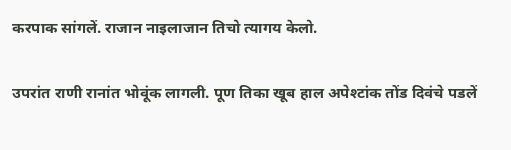करपाक सांगलें. राजान नाइलाजान तिचो त्यागय केलो.

उपरांत राणी रानांत भोवूंक लागली. पूण तिका खूब हाल अपेश्टांक तोंड दिवंचे पडलें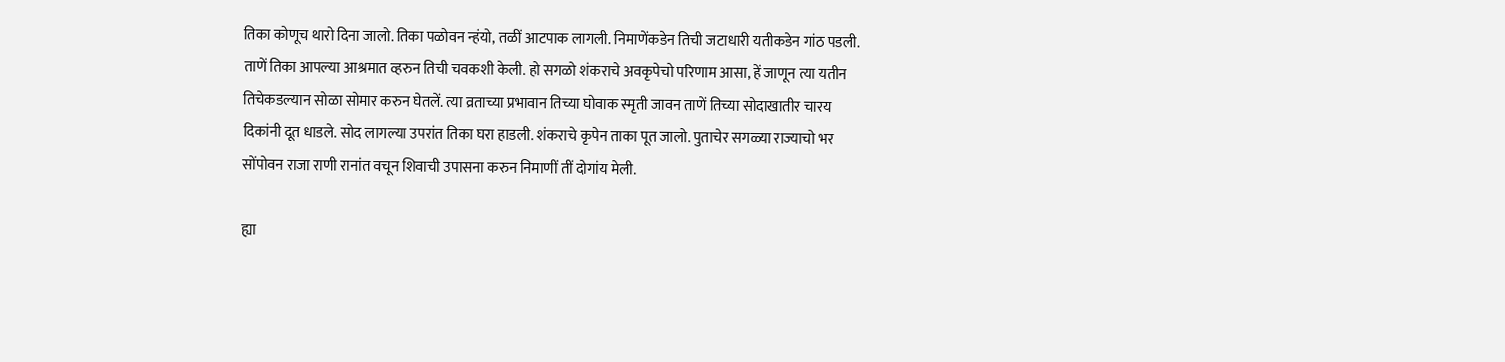तिका कोणूच थारो दिना जालो. तिका पळोवन न्हंयो, तळीं आटपाक लागली. निमाणेंकडेन तिची जटाधारी यतीकडेन गांठ पडली. ताणें तिका आपल्या आश्रमात व्हरुन तिची चवकशी केली. हो सगळो शंकराचे अवकृपेचो परिणाम आसा, हें जाणून त्या यतीन तिचेकडल्यान सोळा सोमार करुन घेतलें. त्या व्रताच्या प्रभावान तिच्या घोवाक स्मृती जावन ताणें तिच्या सोदाखातीर चारय दिकांनी दूत धाडले. सोद लागल्या उपरांत तिका घरा हाडली. शंकराचे कृपेन ताका पूत जालो. पुताचेर सगळ्या राज्याचो भर सोंपोवन राजा राणी रानांत वचून शिवाची उपासना करुन निमाणीं तीं दोगांय मेली.

ह्या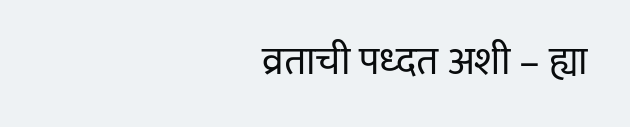व्रताची पध्दत अशी – ह्या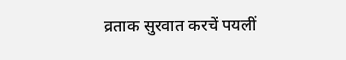व्रताक सुरवात करचें पयलीं